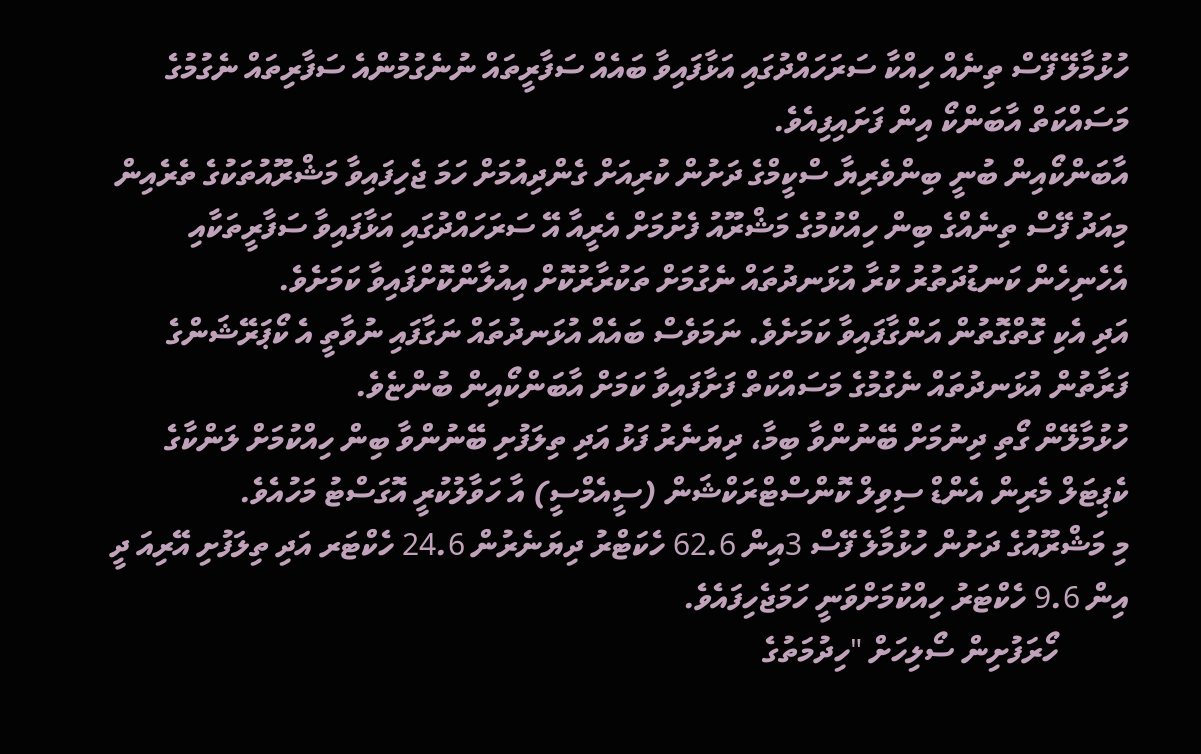ހުޅުމާލޭ ފޭސް ތިނެއް ހިއްކާ ސަރަހައްދުގައި އަޅާފައިވާ ބައެއް ސަފާރީތައް ނުނެގުމުންއެ ސަފާރިތައް ނެގުމުގެ މަސައްކަތް އާބަންކޯ އިން ފަށައިފިއެވެ.
އާބަންކޯއިން ބުނީ ބިންވެރިޔާ ސްކީމްގެ ދަށުން ކުރިއަށް ގެންދިއުމަށް ހަމަ ޖެހިފައިވާ މަޝްރޫއުތަކުގެ ތެރެއިން މިއަދު ފޭސް ތިނެއްގެ ބިން ހިއްކުމުގެ މަޝްރޫއު ފެށުމަށް އެރީއާ އޭ ސަރަހައްދުގައި އަޅާފައިވާ ސަފާރީތަކާއި އެހެނިހެން ކަނޑުދަތުރު ކުރާ އުޅަނދުތައް ނެގުމަށް ތަކުރާރުކޮށް އިއުލާންކޮށްފައިވާ ކަމަށެވެ.
އަދި އެކި ގޮތްގޮތުން އަންގާފައިވާ ކަމަށެވެ. ނަމަވެސް ބައެއް އުޅަނދުތައް ނަގާފައި ނުވާތީ އެ ކޯޕަރޭޝަންގެ ފަރާތުން އުޅަނދުތައް ނެގުމުގެ މަސައްކަތް ފަށާފައިވާ ކަމަށް އާބަންކޯއިން ބުންޏެވެ.
ހުޅުމާލޭން ގޯތި ދިނުމަށް ބޭނުންވާ ބިމާ، ދިޔަނެރު ފަޅު އަދި ތިލަފުށި ބޭނުންވާ ބިން ހިއްކުމަށް ލަންކާގެ ކެޕިޓަލް މެރިން އެންޑް ސިވިލް ކޮންސްޓްރަކްޝަން (ސީއެމްސީ) އާ ހަވާލުކުރީ އޮގަސްޓު މަހުއެވެ.
މި މަޝްރޫއުގެ ދަށުން ހުޅުމާލެ ފޭސް 3އިން 62.6 ހެކަޓްރު ދިޔަނެރުން 24.6 ހެކްޓަރ އަދި ތިލަފުށި އޭރިއަ ދީ އިން 9.6 ހެކްޓަރު ހިއްކުމަށްވަނީ ހަމަޖެހިފައެވެ.
         ހޯރަފުށިން ސޯލިހަށް "ހިދުމަތުގެ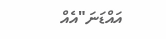އައްޑަނަ"އެއް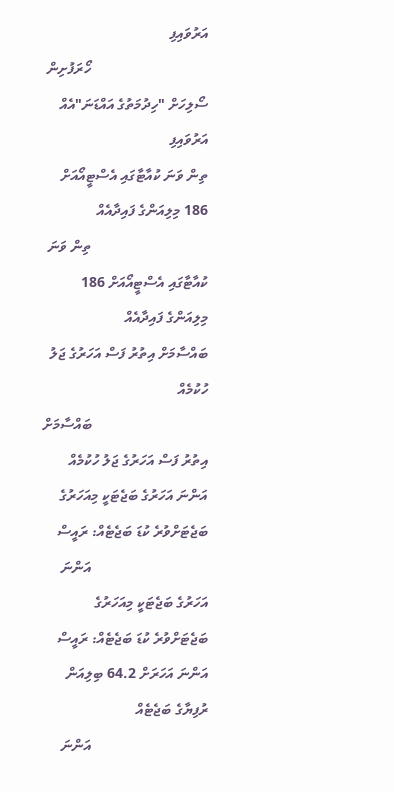އަރުވައިފި
                                ހޯރަފުށިން ސޯލިހަށް "ހިދުމަތުގެ އައްޑަނަ"އެއް އަރުވައިފި                                 ތިން ވަނަ ކުއާޓާގައި އެސްޓީއޯއަށް 186 މިލިއަންގެ ފައިދާއެއް
                                ތިން ވަނަ ކުއާޓާގައި އެސްޓީއޯއަށް 186 މިލިއަންގެ ފައިދާއެއް                              ބައްސާމަށް އިތުރު ފަސް އަހަރުގެ ޖަލު ހުކުމެއް
                                ބައްސާމަށް އިތުރު ފަސް އަހަރުގެ ޖަލު ހުކުމެއް                                އަންނަ އަހަރުގެ ބަޖެޓަކީ މިއަހަރުގެ ބަޖެޓަށްވުރެ ކުޑަ ބަޖެޓެއް: ރައީސް
                                އަންނަ އަހަރުގެ ބަޖެޓަކީ މިއަހަރުގެ ބަޖެޓަށްވުރެ ކުޑަ ބަޖެޓެއް: ރައީސް                               އަންނަ އަހަރަށް 64.2 ބިލިއަން ރުފިޔާގެ ބަޖެޓެއް
                                އަންނަ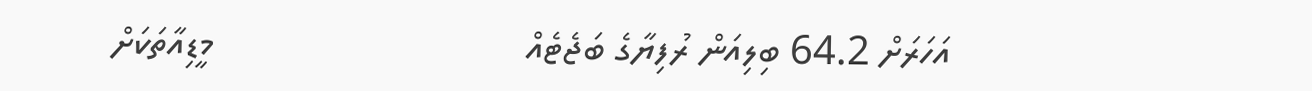އަހަރަށް 64.2 ބިލިއަން ރުފިޔާގެ ބަޖެޓެއް                              މީޑިއާތަކަށް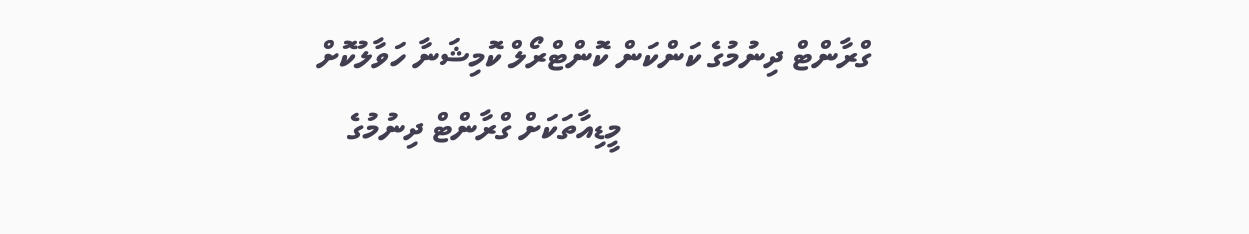ގްރާންޓް ދިނުމުގެ ކަންކަން ކޮންޓްރޯލް ކޮމިޝަނާ ހަވާލުކޮށް
                                މީޑިއާތަކަށް ގްރާންޓް ދިނުމުގެ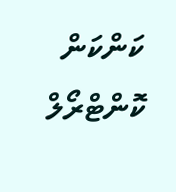ކަންކަން ކޮންޓްރޯލް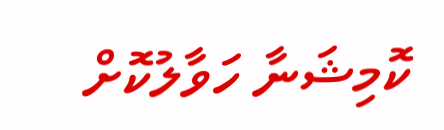ކޮމިޝަނާ ހަވާލުކޮށް